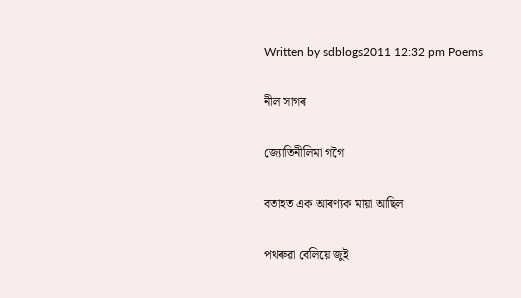Written by sdblogs2011 12:32 pm Poems

নীল সাগৰ

জ্যোতিনীলিমা গগৈ

বতাহত এক আৰণ্যক মায়া আছিল

পথৰুৱা বেলিয়ে জুই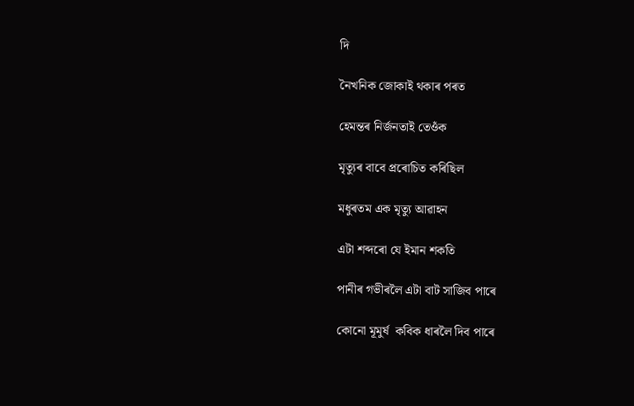দি

নৈখনিক জোকাই থকাৰ পৰত

হেমন্তৰ নিৰ্জনতাই তেওঁক

মৃত্যুৰ বাবে প্ৰৰোচিত কৰিছিল

মধুৰতম এক মৃত্যু আৱাহন

এটা শব্দৰো যে ইমান শকতি

পানীৰ গভীৰলৈ এটা বাট সাজিব পাৰে

কোনো মূমুৰ্ষ  কবিক ধাৰলৈ দিব পাৰে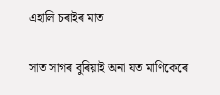এহালি চৰাইৰ মাত

সাত সাগৰ বুৰিয়াই অনা যত মাণিকেৰে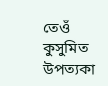তেওঁ কুসুমিত উপত্যকা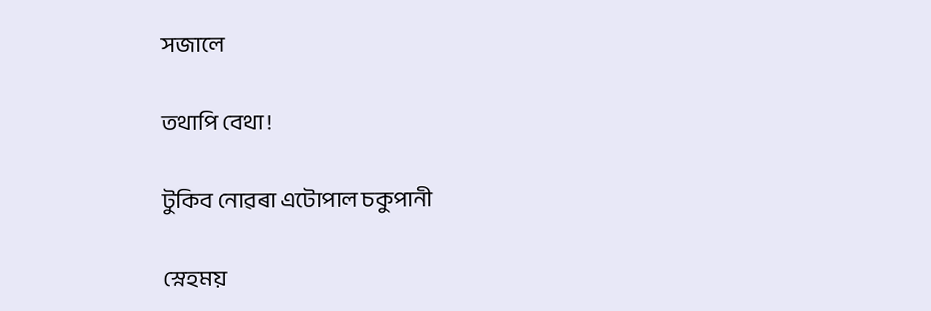সজালে

তথাপি বেথা !

টুকিব নোৱৰা এটোপাল চকুপানী

স্নেহময়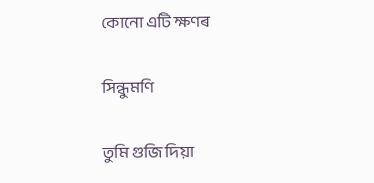কোনো এটি ক্ষণৰ

সিন্ধুমণি

তুমি গুজি দিয়া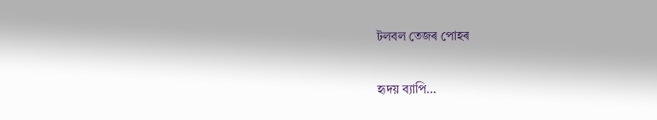টলবল তেজৰ পোহৰ

হৃদয় ব্যাপি…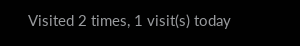Visited 2 times, 1 visit(s) today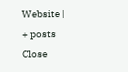Website |  + posts
Close